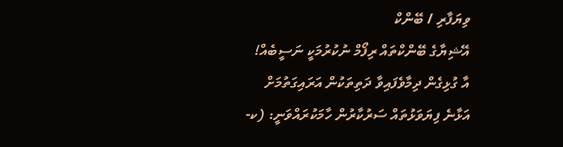ވިޔަފާރި / ބޭންކް
އޭޝިޔާގެ ބޭންކްތައް ރިފޯމް ނުކުރުމަކީ ނަސީބެއް!
އާ ގުޅިގެން ދިމާވެފައިވާ ދަތިތަކުން އަރައިގަތުމަށް އަޅާނެ ފިޔަވަޅުތައް ސަރުކާރުން ހާމަކުރައްވަނީ: (ކ-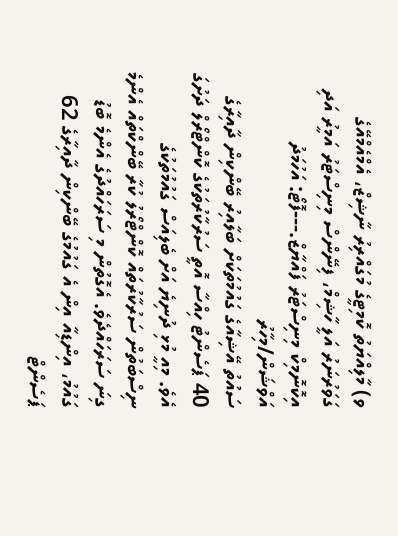ވ) މާލިއްޔަތު ކޮމިޓީގެ މުގައްރިރު ނާޝިޒް، އެމްއެމްއޭގެ ގަވަރުނަރު އަލީ ހާޝިމް، ފިނޭންސް މިނިސްޓަރު އަމީރު އަދި އިކޮނޮމިކް މިނިސްޓަރު ފައްޔާޒް.---ފޮޓޯ: އަހުމަދު އަވްޝަން/މިހާރު
ސައުތު އޭޝިއާގެ ގައުމުތަކަށް ބަލާއިރު ބޭންކިން ދާއިރާގެ 40 ޕަސެންޓު ހިއްސާ އޮތީ ސަރުކާރުތަކުގެ ކޮންޓްރޯލް ދަށުގަ އެވެ. މިއީ މުޅި ދުނިޔެ އަށް ބެލިއަސް ގައުމުތަކުގެ ނިސްބަތުން ސަރުކާރުތައް ކޮންޓްރޯލު ކުރާ ބޭންކްތައް އެންމެ ގިނަ ސަރަހައްދެވެ. އެގޮތުން މި ސަރަހައްދުގެ އެންމެ ބޮޑު ގައުމު، އިންޑިއާ އިން އެ ގައުމުގެ ބޭންކިން ދާއިރާގެ 62 ޕަސެންޓް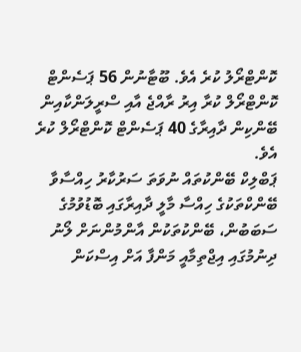ކޮންޓްރޯލު ކުރެ އެވެ. ބޫޓާނުން 56 ޕަސެންޓް ކޮންޓްރޯލް ކުރާ އިރު ރާއްޖެ އާއި ސްރީލަންކާއިން ބޭންކިން ދާއިރާގެ 40 ޕަސެންޓް ކޮންޓްރޯލް ކުރެ އެވެ.
ޕަބްލިކް ބޭންކުތައް ނުވަތަ ސަރުކާރު ހިއްސާވާ ބޭންކްތަކުގެ ހިއްސާ މާލީ ދާއިރާގައި ބޮޑުވުމުގެ ސަބަބުން، ބޭންކުތަކުން އާންމުންނަށް ލޯނު ދިނުމުގައި އިޖްތިމާއީ މަންފާ އަށް އިސްކަން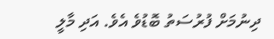ދިނުމަށް ފުރުސަތު ބޮޑުވެ އެވެ. އަދި މާލީ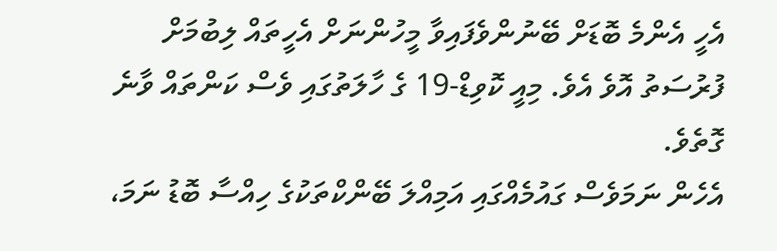އެހީ އެންމެ ބޮޑަށް ބޭނުންވެފައިވާ މީހުންނަށް އެހީތައް ލިބުމަށް ފުރުސަތު އޮވެ އެވެ. މިއީ ކޮވިޑް-19 ގެ ހާލަތުގައި ވެސް ކަންތައް ވާނެ ގޮތެވެ.
އެހެން ނަމަވެސް ގައުމެއްގައި އަމިއްލަ ބޭންކްތަކުގެ ހިއްސާ ބޮޑު ނަމަ،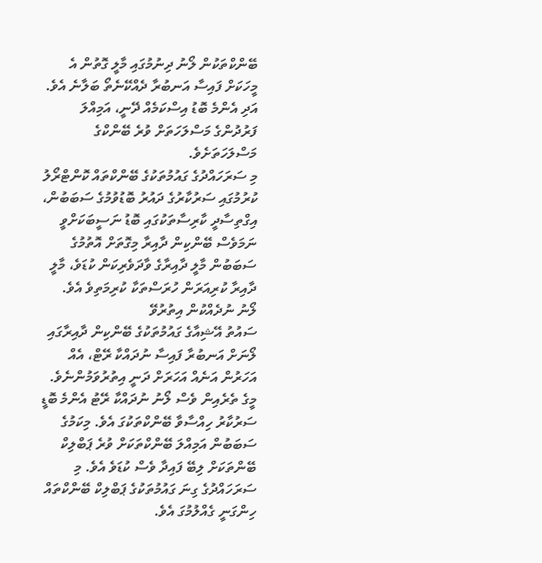ބޭންކްތަކުން ލޯނު ދިނުމުގައި މާލީ ގޮތުން އެ މީހަކަށް ފައިސާ އަނބުރާ ދެއްކޭނެތޯ ބަލާނެ އެވެ. އަދި އެންމެ ބޮޑު އިސްކަމެއް ދޭނީ، އަމިއްލަ ފަރުދުންގެ މަސްލަހަތަށް ވުރެ ބޭންކްގެ މަސްލަހަތަށެވެ.
މި ސަރަހައްދުގެ ގައުމުތަކުގެ ބޭންކްތައް ކޮންޓްރޯލު ކުރުމުގައި ސަރުކާރުގެ ދައުރު ބޮޑުވުމުގެ ސަބަބުން، އިގްތިސާދީ ކާރިސާތަކުގައި ބޮޑު ނަސީބަކަށްވީ ނަމަވެސް ބޭންކިން ދާއިރާ މިގޮތަށް އޮތުމުގެ ސަބަބުން މާލީ ދާއިރާގެ ވާދަވެރިކަން ކުޑަވެ، މާލީ ދާއިރާ ކުރިއަރަން ހުރަސްތަކާ ކުރިމަތިވެ އެވެ.
ލޯނު ނުދެއްކުން އިތުރުވޭ
ސައުތު އޭޝިއާގެ ގައުމުތަކުގެ ބޭންކިން ދާއިރާގައި ލޯނަށް އަނބުރާ ފައިސާ ނުދައްކާ ރޭޓް، އެއް އަހަރުން އަނެއް އަހަރަށް ދަނީ އިތުރުވަމުންނެވެ. މީގެ ތެރެއިން ވެސް ލޯނު ނުދައްކާ ރޭޓު އެންމެ ބޮޑީ ސަރުކާރު ހިއްސާވާ ބޭންކްތަކުގަ އެވެ. މިކަމުގެ ސަބަބުން އަމިއްލަ ބޭންކްތަކަށް ވުރެ ޕަބްލިކް ބޭންތަކަށް ލިބޭ ފައިދާ ވެސް ކުޑަވެ އެވެ. މި ސަރަހައްދުގެ ގިނަ ގައުމުތަކުގެ ޕަބްލިކް ބޭންކްތައް ހިންގަނީ ގެއްލުމުގަ އެވެ.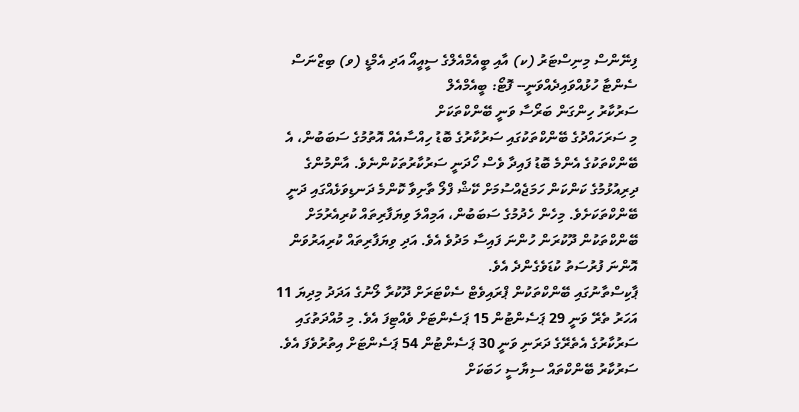ފިނޭންސް މިނިސްޓަރު (ކ) އާއި ބީއެމްއެލްގެ ސީއީއޯ އަދި އެމްޑީ (ވ) ބިޒްނަސް ސެންޓާ ހުޅުއްވައިދެއްވަނީ-- ފޮޓޯ: ބީއެމްއެލް
ސަރުކާރު ހިންގަން ބަރޯސާ ވަނީ ބޭންކްތަކަށް
މި ސަރަހައްދުގެ ބޭންކްތަކުގައި ސަރުކާރުގެ ބޮޑު ހިއްސާއެއް އޮތުމުގެ ސަބަބުން، އެ ބޭންކްތަކުގެ އެންމެ ބޮޑު ފައިދާ ވެސް ހޯދަނީ ސަރުކާރުތަކުންނެވެ. އާންމުންގެ ދިރިއުޅުމުގެ ކަންކަން ހަމަޖެއްސުމަށް ކޭޝް ފްލޯ ތާށިވާ ކޮންމެ ދަނޑިވަޅެއްގައި ދަނީ ބޭންކްތަކަށެވެ. މިހެން ހެދުމުގެ ސަބަބުން، އަމިއްލަ ވިޔަފާރިތައް ކުރިއެރުމަށް ބޭންކްތަކުން ދޫކުރަން ހުންނަ ފައިސާ މަދުވެ އެވެ. އަދި ވިޔަފާރިތައް ކުރިއަރުވަން އޮންނަ ފުރުސަތު ކުޑަވެގެންދެ އެވެ.
ޕާކިސްތާނުގައި ބޭންކްތަކުން ޕްރައިވެޓް ސެކްޓަރަށް ދޫކުރާ ލޯނުގެ އަދަދު މިދިޔަ 11 އަހަރު ތެރޭ ވަނީ 29 ޕަސެންޓުން 15 ޕަސެންޓަށް ވެއްޓިފަ އެވެ. މި މުއްދަތުގައި ސަރުކާރުގެ އެތެރޭގެ ދަރަނި ވަނީ 30 ޕަސެންޓުން 54 ޕަސެންޓަށް އިތުރުވެފަ އެވެ.
ސަރުކާރު ބޭންކްތައް ސިޔާސީ ހަބަކަށް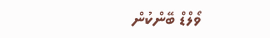ވޯލްޑް ބޭންކުން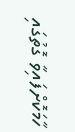ހާމަކޮށްފައިވާ ގޮތުގައި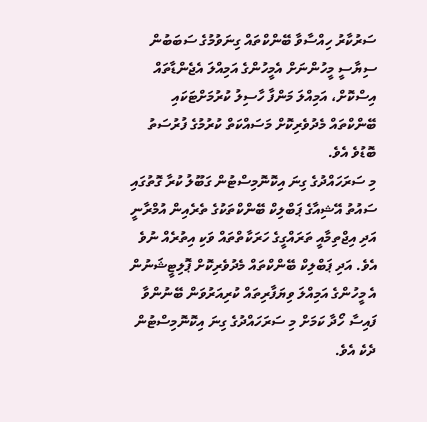ސަރުކާރު ހިއްސާވާ ބޭންކްތައް ގިނަވުމުގެ ސަބަބުން ސިޔާސީ މީހުންނަށް އެމީހުންގެ އަމިއްލަ އެޖެންޑާތައް އިސްކޮށް، އަމިއްލަ މަންފާ ހާސިލު ކުރުމަށްޓަކައި ބޭންކްތައް މެދުވެރިކޮށް މަސައްކަތް ކުރުމުގެ ފުރުސަތު ބޮޑުވެ އެވެ.
މި ސަރަހައްދުގެ ގިނަ އިކޮނޮމިސްޓުން ގަބޫލު ކުރާ ގޮތުގައި ސައުތު އޭޝިއާގެ ޕަބްލިކް ބޭންކްތަކުގެ ތެރެއިން އުމްރާނީ އަދި އިޖްތިމާއީ ތަރައްގީގެ ހަރަކާތްތައް ވަކި އިތުރެއް ނުވެ އެވެ. އަދި ޕަބްލިކް ބޭންކްތައް މެދުވެރިކޮށް ޕޮލިޓީޝަނުން އެ މީހުންގެ އަމިއްލަ ވިޔަފާރިތައް ކުރިއަރުވަން ބޭނުންވާ ފައިސާ ހޯދާ ކަމަށް މި ސަރަހައްދުގެ ގިނަ އިކޮނޮމިސްޓުން ދެކެ އެވެ.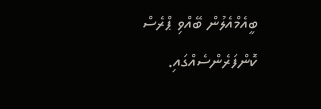ބީއެމްއެލުން ބޭއްވި ޕްރެސް ކޮންފަރެންސެއްގައި.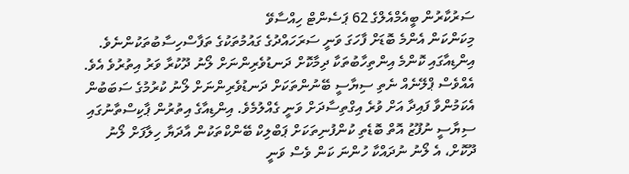ސަރުކާރުން ބީއެމްއެލްގެ 62 ޕަސެންޓް ހިއްސާވޭ
މިކަންކަން އެންމެ ބޮޑަށް ފާހަގަ ވަނީ ސަރަހައްދުގެ ގައުމުތަކުގެ ތަފާސްހިސާބުތަކުންނެވެ. އިންޑިއާގައި ކޮންމެ އިންތިހާބުތަކާ ދިމާކޮށް ދަނޑުވެރިންނަށް ލޯނު ދޫކުރާ ވަރު އިތުރުވެ އެވެ. އެއްވެސް ޕްލޭނެއް ނެތި ސިޔާސީ ބޭނުންތަކަށް ދަނޑުވެރިންނަށް ލޯނު ކުރުމުގެ ސަބަބުން އެކަމުންވާ ފައިދާ އަށް ވުރެ އިގްތިސާދަށް ވަނީ ގެއްލުމެވެ. އިންޑިއާގެ އިތުރުން ޕާކިސްތާނުގައި ސިޔާސީ ނުފޫޒު އޮތް ބޮޑެތި ކުންފުނިތަކަށް ޕަބްލިކް ބޭންކްތަކުން އާދަޔާ ހިލާފަށް ލޯނު ދޫކޮށް، އެ ލޯނު ނުދައްކާ ހުންނަ ކަން ވެސް ވަނީ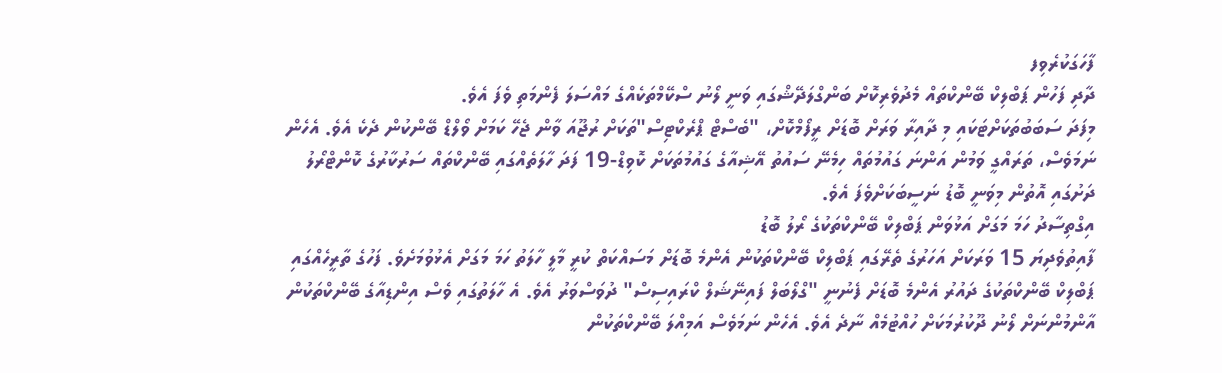ފާހަގަކުރެވިފ
ދާދި ފަހުން ޕަބްލިކް ބޭންކްތައް މެދުވެރިކޮށް ބަންގްލަދޭޝްގައި ވަނީ ލޯނު ސްކޭމްތަކެއްގެ މައްސަލަ ފެންމަތި ވެފަ އެވެ.
މިފަދަ ސަބަބުތަކަށްޓަކައި މި ދާއިރާ ވަރަށް ބޮޑަށް ރީފޯމްކޮށް، "ބެސްޓް ޕްރެކްޓިސް"ތަކަށް ރުޖޫއަ ވާން ޖެހޭ ކަމަށް ވޯލްޑް ބޭންކުން ދެކެ އެވެ. އެހެން ނަމަވެސް، ތަރައްގީ ވަމުން އަންނަ ގައުމުތައް ހިމެނޭ ސައުތު އޭޝިއާގެ ގައުމުތަކަށް ކޮވިޑް-19 ފަދަ ހާލަތެއްގައި ބޭންކްތައް ސަރުކާރުގެ ކޮންޓްރޯލު ދަށުގައި އޮތުން މިވަނީ ބޮޑު ނަސީބަކަށްވެފަ އެވެ.
އިގްތިސާދު ހަމަ މަގަށް އަޅުވަން ޕަބްލިކް ބޭންކްތަކުގެ ރޯލު ބޮޑު
ފާއިތުވެދިޔަ 15 ވަރަކަށް އަހަރުގެ ތެރޭގައި ޕަބްލިކް ބޭންކްތަކުން އެންމެ ބޮޑަށް މަސައްކަތް ކުރީ މާލީ ހާލަތު ހަމަ މަގަށް އެޅުވުމަށެވެ. ފަހުގެ ތާރީހެއްގައި ޕަބްލިކް ބޭންކްތަކުގެ ދައުރު އެންމެ ބޮޑަށް ފެނުނީ "ގްލޯބަލް ފައިނޭޝަލް ކްރައިސިސް" ދުވަސްވަރު އެވެ. އެ ހާލަތުގައި ވެސް އިންޑިއާގެ ބޭންކްތަކުން އާންމުންނަށް ލޯނު ދޫކުރުމަކަށް ހުއްޓުމެއް ނާދެ އެވެ. އެހެން ނަމަވެސް އަމިއްލަ ބޭންކްތަކުން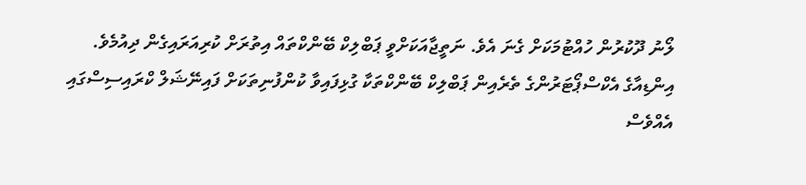ލޯނު ދޫކުރުން ހުއްޓުމަކަށް ގެނަ އެވެ. ނަތީޖާއަކަށްވީ ޕަބްލިކް ބޭންކްތައް އިތުރަށް ކުރިއަރައިގެން ދިއުމެވެ.
އިންޑިއާގެ އެކްސްޕޯޓަރުންގެ ތެރެއިން ޕަބްލިކް ބޭންކްތަކާ ގުޅިފައިވާ ކުންފުނިތަކަށް ފައިނޭޝަލް ކްރައިސިސްގައި އެއްވެސް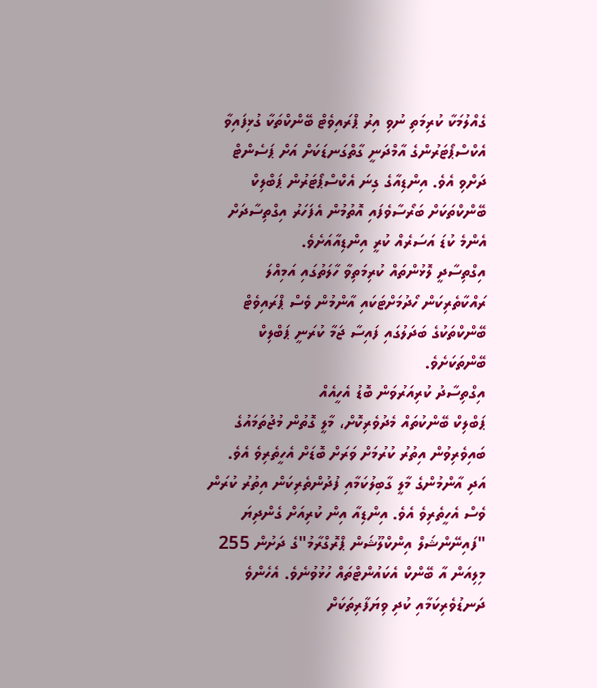ގެއްލުމަކާ ކުރިމަތި ނުވި އިރު ޕްރައިވެޓް ބޭންކްތަކާ ގުޅިފައިވާ އެކްސްޕޯޓަރުންގެ އާމްދަނީ ގާތްގަނޑަކަށް އަށް ޕަސެންޓް ދަށްވި އެވެ. އިންޑިއާގެ ގިނަ އެކްސްޕޯޓަރުން ޕަބްލިކް ބޭންކްތަކަށް ބަރޯސާވެފައި އޮތުމުން އެފަހަރު އިގްތިސާދަށް އެންމެ ކުޑަ އަސަރެއް ކުރީ އިންޑިއާއަށެވެ.
އިގްތިސާދީ ލޮޅުންތައް ކުރިމަތިވާ ހާލަތުގައި އަމިއްލަ ރައްކާތެރިކަން ހޯދުމަށްޓަކައި އާންމުން ވެސް ޕްރައިވެޓް ބޭންކްތަކުގެ ބަދަލުގައި ފައިސާ ޖަމާ ކުރަނީ ޕަބްލިކް ބޭންތަކަށެވެ.
އިގްތިސާދު ކުރިއަރުވަން ބޮޑު އެހީއެއް
ޕަބްލިކް ބޭންކުތައް މެދުވެރިކޮށް، މާލީ ގޮތުން މުޖުތަމައުގެ ބައިވެރިވުން އިތުރު ކުރުމަށް ވަރަށް ބޮޑަށް އެހީތެރިވެ އެވެ. އަދި އާންމުންގެ މާލީ ގާބިލުކަމާއި ފުދުންތެރިކަން އިތުރު ކުރަން ވެސް އެހީތެރިވެ އެވެ. އިންޑިއާ އިން ކުރިއަށް ގެންދިޔަ "ފައިނޭންޝަލް އިންކްލޫޝަން ޕްރޮގްރާމު"ގެ ދަށުން 255 މިލިއަން އާ ބޭންކް އެކައުންޓްތައް ހުޅުވުނެވެ. އެހެންވެ ދަނޑުވެރިކަމާއި ކުދި ވިޔަފާރިތަކަށް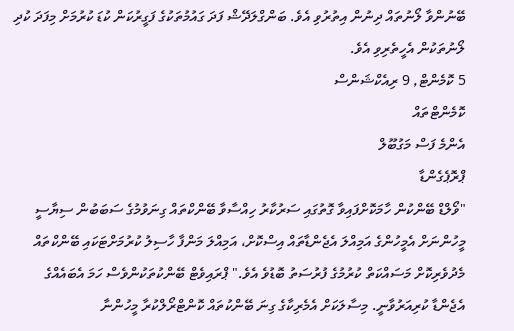ބޭނުންވާ ލޯނުތައް ދިނުން އިތުރުވި އެވެ. ބަންގްލަދޭޝް ފަދަ ގައުމުތަކުގެ ފަގީރުކަން ކުޑަ ކުރުމަށް މިފަދަ ކުދި ލޯނުތަކުން އެހީތެރިވި އެވެ.
5 ކޮމެންޓް, 9 ރިއެކްޝަންސް
ކޮމެންޓްތައް
އެންމެ ފަސް މަގުބޫލް
ޕްރޮޕެގެންޑާ
"ވޯލްޑް ބޭންކުން ހާމަކޮށްފައިވާ ގޮތުގައި ސަރުކާރު ހިއްސާވާ ބޭންކްތައް ގިނަވުމުގެ ސަބަބުން ސިޔާސީ މީހުންނަށް އެމީހުންގެ އަމިއްލަ އެޖެންޑާތައް އިސްކޮށް، އަމިއްލަ މަންފާ ހާސިލު ކުރުމަށްޓަކައި ބޭންކްތައް މެދުވެރިކޮށް މަސައްކަތް ކުރުމުގެ ފުރުސަތު ބޮޑުވެ އެވެ." ޕްރައިވެޓް ބޭންކުތަކުންވެސް ހަމަ އެބައެއްގެ އެޖެންޑާ ކުރިއަރުވާނީ. މިސާލަކަށް އެމެރިކާގެ ގިނަ ބޭންކުތައް ކޮންޓްރޯލްކުރާ މީހުންނާ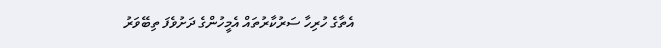އެތާގެ ހުރިހާ ސަރުކާރުތައް އެމީހުންގެ ދަށުވެފަ ތިބޭވަރު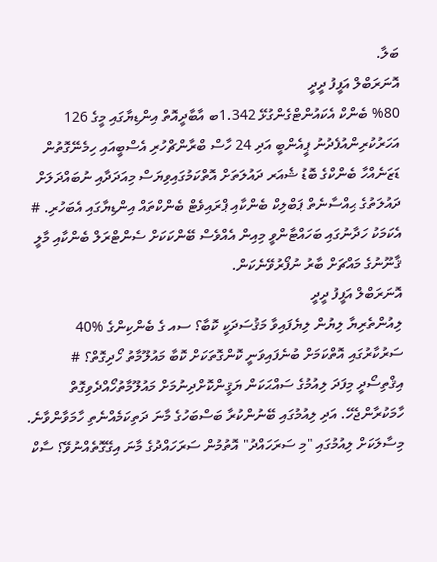ބަލާ.
އޮނަރަބްލް އަފީފު ދީދީ
%80 ބެންކް އެކައުންޓްގެންގުޅޭ 1.342ބ އާބާދީއޮތް އިންޑިޔާގައި މީގެ 126 އަހަރުކުރިންއުފެދުނު ޕީއެންބީ އަދި 24 ހާސް ބްރާންޗްހުރި އެސްބީއައި ހިމެނޭގޮތުން ޑަޒަނެއްހާ ބެންކްގެ ބޮޑު ޝެއަރ ދައުލަތަށް އޮތްކަމުގައިވިޔަސް މިއަދަދާއި ނުބައްދަލަށް ދައުލަތުގެ ޙިއްސާނެތް ޕަބްލިކް ބެންކާއި ޕްރައިވެޓް ބެންކްތައް އިންޑިޔާގައި އެބަހުރި. # އެކަމަކު ހަދާނުގައި ބަހައްޓާންވީ މިއިން އެއްވެސް ބޭންކަކަށް ސެންޓްރަލް ބެންކާއި މާލީ ޤާނޫނުގެ މައްޗަށް ބާރު ނުފޯރުވޭނެކަން.
އޮނަރަބްލް އަފީފު ދީދީ
ލިއުންތެރިޔާ ލިޔުން ލިޔެފައިވާ މަޤުސަދަކީ ކޮބާ؟ ސއ ގެ ބެންކިންގެ %40 ސަރުކާރުގައި އޮތްކަމަށް ބުނެފައިވަނީ ކޮންގޮތަކަށް ކޮބާ މައުލޫމާތު ހޯދިގޮތް؟ # އިޤްތިސޯދީ މިފަދަ ލިއުމުގެ ސައްޙަކަން ޔަޤީންކޮށްދިނުމަށް މައުލޫމާތުހޯއްދެވިގޮތް ހާމަކުރާންޖެހޭ. އަދި ލިއުމުގައި ބޭނުންކުރާ ބަސްބަހުގެ މާނަ ދަތިކަމެއްނެތި ހާމަވާންވާނެ. މިސާލަކަށް ލިއުމުގައި "މި ސަރަހައްދު" އޮތުމުން ސަރަހައްދުގެ މާނަ އިގޭގޮތެއްނުވޭ؟ ސާކް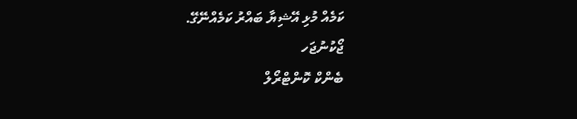ކަމެއް މުޅި އޭޝިޔާ ބައްރު ކަމެއްނޭގޭ.
ޖޯކުނުޖަހ
ބެންކް ކޮންޓްރޯލް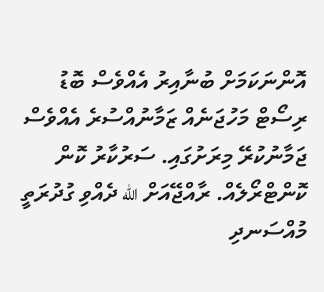އޮންނަކަމަށް ބުނާއިރު އެއްވެސް ބޮޑު ރިސޯޓް މަހުޖަނެއް ޒަމާނުއްސުރެ އެއްވެސް ޖަމާނުކުރޭ މިރަށުގައި. ސަރުކާރު ކޮން ކޮންޓްރޯލެއް. ރާއްޖޭއަށް الله ދެއްވި ގުދުރަތީ މުއްސަނދި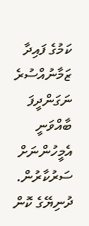ކަމުގެ ފައިދާ ޒަމާނުއްސުރެ ނަގަންދީފަ ބާއްވަނީ އެމީހުންނަށް ސަރުކާރުން. ދުނިޔޭގެ ކޮން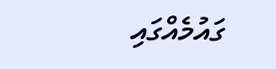ގައުމެއްގައި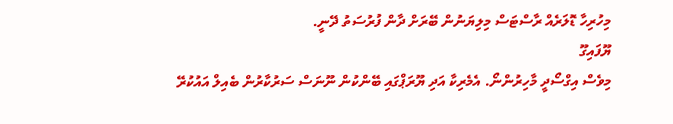މިހުރިހާ ޑޮލަރެއް ރާސްޓަސް މިލިޔަނުން ބޭރަށް ދާން ފުރުސަތު ދޭނީ.
ޔޫފައިގޫ
މިވެސް އިގްސޯދީ މާހިރުންނޯ. އެމެރިކާ އަދި ޔޫރަޕްގައި ބޭންކުން ނޫނަސް ސަރުކާރުން ބެއިލް އައުކުރޭ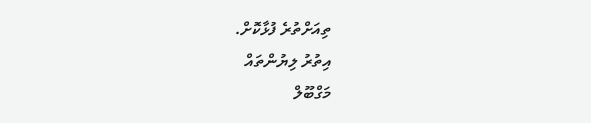ތިއަށްތުރެ ފުޅާކޮށް.
އިތުރު ލިޔުންތައް
މަގްބޫލް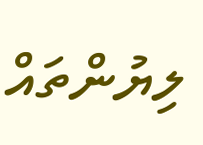ލިޔުންތައް